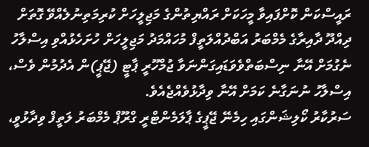ރައީސްކަން ކޮށްފައިވާ މީހަކަށް ރައްޔިތުންގެ މަޖިލީހަށް ކުރިމަތިނުލެއްވޭ ގޮތަށް ދިއްދޫ ދާއިރާގެ މެމްބަރު އަބްދުއްލަތީފް މުހައްމަދު މަޖިލީހަށް ހުށަހެޅުއްވި އިސްލާހު ނެގުމަށް އޭނާ ނިސްބަތްވެވަޑައިގަންނަވާ ޖުމްހޫރީ ޕާޓީ (ޖޭޕީ)ން އެދުމުން ވެސް، އިސްލާހު ނުނަގާނެ ކަމަށް އޭނާ ވިދާޅުވެއްޖެއެވެ.
ސަރުކާރު ކޯލިޝަންގައި ހިމެނޭ ޖޭޕީގެ ޕާލަމެންޓްރީ ގްރޫޕް މެމްބަރު ލަތީފް ވިދާޅުވީ،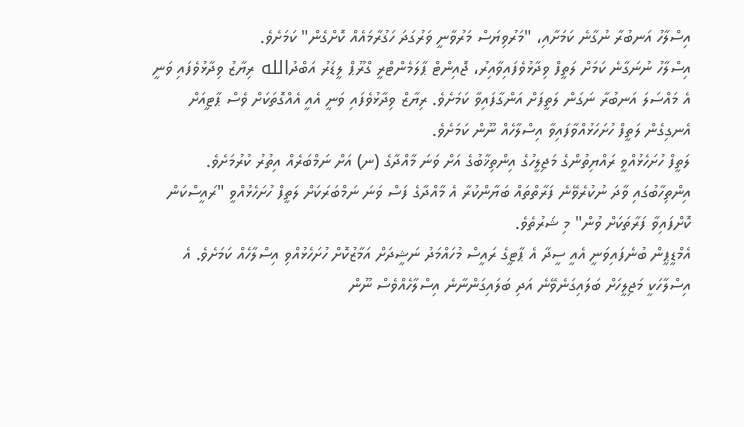އިސްލާހު އަނބުރާ ނުގާނެ ކަމަށާއި، "މަރުވިޔަސް މަރުވާނީ ވަރުގަދަ ހަގުރާމައެއް ކޮށްގެން" ކަމަށެވެ.
އިސްލާހު ނުނަގާނެ ކަމަށް ލަތީފް ވިދާޅުވެފައިވާއިރު، ޖޮއިންޓް ޕާލަމެންޓްރީ ގްރޫޕް ލީޑަރު އަބްދުالله ރިޔާޒު ވިދާޅުވެފައި ވަނީ އެ މައްސަލަ އަނބުރާ ނަގަން ލަތީފަށް އަންގާފައިވާ ކަމަށެވެ. ރިޔާޒް ވިދާޅުވެފައި ވަނީ އެއީ އެއްގޮތަކަށް ވެސް ޕާޓީއަށް އެނގިގެން ލަތީފް ހުށަހަޅުއްވާފައިވާ އިސްލާހެއް ނޫން ކަމަށެވެ.
ލަތީފް ހުށަހެޅުއްވީ ރައްޔިތުންގެ މަޖިލީހުގެ އިންތިޚާބުގެ އަށް ވަނަ މާއްދާގެ (ނ) އަށް ނަމްބަރެއް އިތުރު ކުރުމަށެވެ. އިންތިހާބުގައި ވާދަ ނުކުރެވޭނެ ފަރާތްތައް ބަޔާންކުރާ އެ މާއްދާގެ ފަސް ވަނަ ނަމްބަރަކަށް ލަތީފް ހުށަހެޅުއްވީ "ރައީސްކަން ކޮށްފައިވާ ފަރާތަކަށް ވުން" މި ޝަރުތެވެ.
އެމްޑީޕީން ބުނެފައިވަނީ އެއީ ސީދާ އެ ޕާޓީގެ ރައީސް މުހައްމަދު ނަޝީދަށް އަމާޒުކޮށް ހުށަހެޅުއްވި އިސްލާހެއް ކަމަށެވެ. އެ އިސްލާހަކީ މަޖިލީހަށް ބަލައިގަނެވޭނެ އަދި ބަލައިގަންނާނެ އިސްލާހެއްވެސް ނޫން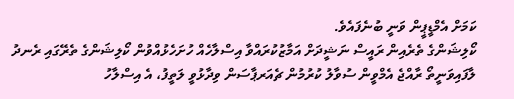ކަމަށް އެމްޑީޕީން ވަނީ ބުނެފައެވެ.
ކޯލިޝަންގެ ތެރެއިން ރައީސް ނަޝީދަށް އަމާޒުކުރައްވާ އިސްލާހެއް ހުށަހެޅުއްވުން ކޯލިޝަންގެ ތެރޭގައި ރެނދު ލާފައިވަނީތޯ ރާއްޖެ އެމްވީން ސުވާލު ކުރުމުން ޗެއަރޕާސަން ވިދާޅުވީ ލަތީފު، އެ އިސްލާހު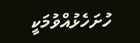ހުށަހެޅުއްވުމަކީ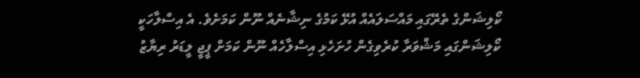ކޯލިޝަންގެ ތެރޭގައި މައްސަލައެއް އުޅޭ ކަމުގެ ނިޝާނެއް ނޫން ކަމަށެވެ. އެ އިސްލާހަކީ ކޯލިޝަންގައި މަޝްވަރާ ކުރެވިގެން ހުށަހެޅި އިސްލާހެއް ނޫން ކަމަށް ޕީޖީ ލީޑަރު ރިޔާޒު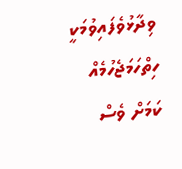ވިދާޅުވެފައިވުމަކީ ހިތްހަމަޖެހުމެއް ކަމަށް ވެސް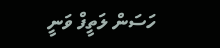ހަސަން ލަތީފް ވަނީ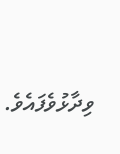ވިދާޅުވެފައެވެ.